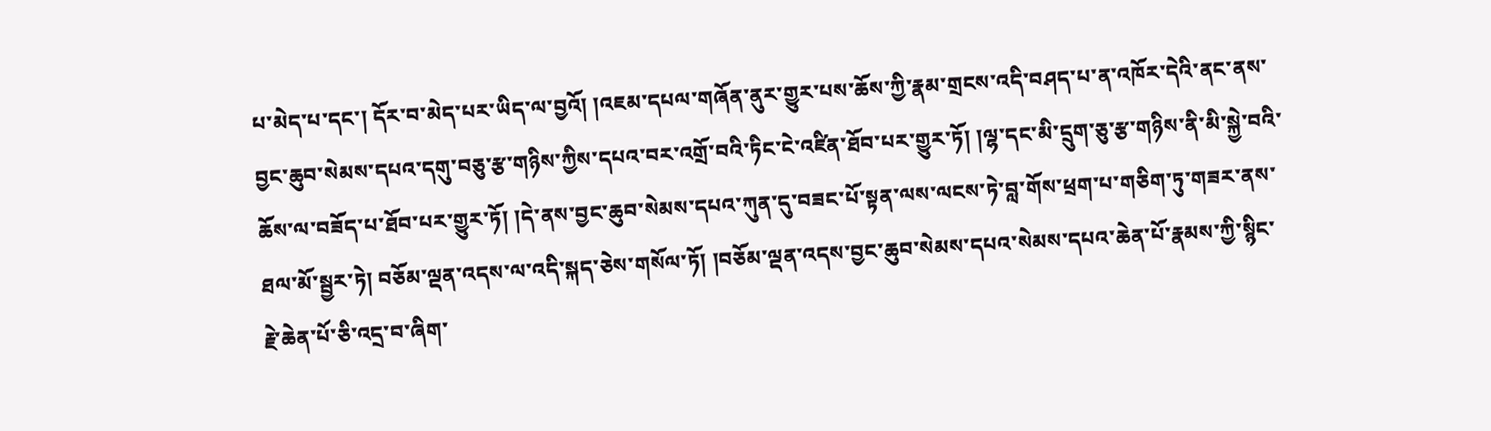པ་མེད་པ་དང་། དོར་བ་མེད་པར་ཡིད་ལ་བྱའོ། །འཇམ་དཔལ་གཞོན་ནུར་གྱུར་པས་ཆོས་ཀྱི་རྣམ་གྲངས་འདི་བཤད་པ་ན་འཁོར་དེའི་ནང་ནས་བྱང་ཆུབ་སེམས་དཔའ་དགུ་བཅུ་རྩ་གཉིས་ཀྱིས་དཔའ་བར་འགྲོ་བའི་ཏིང་ངེ་འཛིན་ཐོབ་པར་གྱུར་ཏོ། །ལྷ་དང་མི་དྲུག་ཅུ་རྩ་གཉིས་ནི་མི་སྐྱེ་བའི་ཆོས་ལ་བཟོད་པ་ཐོབ་པར་གྱུར་ཏོ། །དེ་ནས་བྱང་ཆུབ་སེམས་དཔའ་ཀུན་དུ་བཟང་པོ་སྟན་ལས་ལངས་ཏེ་བླ་གོས་ཕྲག་པ་གཅིག་ཏུ་གཟར་ནས་ཐལ་མོ་སྦྱར་ཏེ། བཅོམ་ལྡན་འདས་ལ་འདི་སྐད་ཅེས་གསོལ་ཏོ། །བཅོམ་ལྡན་འདས་བྱང་ཆུབ་སེམས་དཔའ་སེམས་དཔའ་ཆེན་པོ་རྣམས་ཀྱི་སྙིང་རྗེ་ཆེན་པོ་ཅི་འདྲ་བ་ཞིག་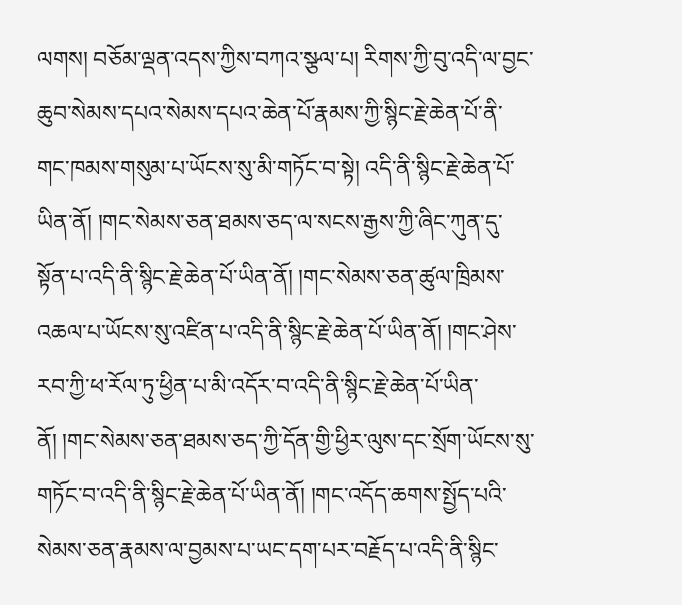ལགས། བཅོམ་ལྡན་འདས་ཀྱིས་བཀའ་སྩལ་པ། རིགས་ཀྱི་བུ་འདི་ལ་བྱང་ཆུབ་སེམས་དཔའ་སེམས་དཔའ་ཆེན་པོ་རྣམས་ཀྱི་སྙིང་རྗེ་ཆེན་པོ་ནི་གང་ཁམས་གསུམ་པ་ཡོངས་སུ་མི་གཏོང་བ་སྟེ། འདི་ནི་སྙིང་རྗེ་ཆེན་པོ་ཡིན་ནོ། །གང་སེམས་ཅན་ཐམས་ཅད་ལ་སངས་རྒྱས་ཀྱི་ཞིང་ཀུན་དུ་སྟོན་པ་འདི་ནི་སྙིང་རྗེ་ཆེན་པོ་ཡིན་ནོ། །གང་སེམས་ཅན་ཚུལ་ཁྲིམས་འཆལ་པ་ཡོངས་སུ་འཛིན་པ་འདི་ནི་སྙིང་རྗེ་ཆེན་པོ་ཡིན་ནོ། །གང་ཤེས་རབ་ཀྱི་ཕ་རོལ་ཏུ་ཕྱིན་པ་མི་འདོར་བ་འདི་ནི་སྙིང་རྗེ་ཆེན་པོ་ཡིན་ནོ། །གང་སེམས་ཅན་ཐམས་ཅད་ཀྱི་དོན་གྱི་ཕྱིར་ལུས་དང་སྲོག་ཡོངས་སུ་གཏོང་བ་འདི་ནི་སྙིང་རྗེ་ཆེན་པོ་ཡིན་ནོ། །གང་འདོད་ཆགས་སྤྱོད་པའི་སེམས་ཅན་རྣམས་ལ་བྱམས་པ་ཡང་དག་པར་བརྗོད་པ་འདི་ནི་སྙིང་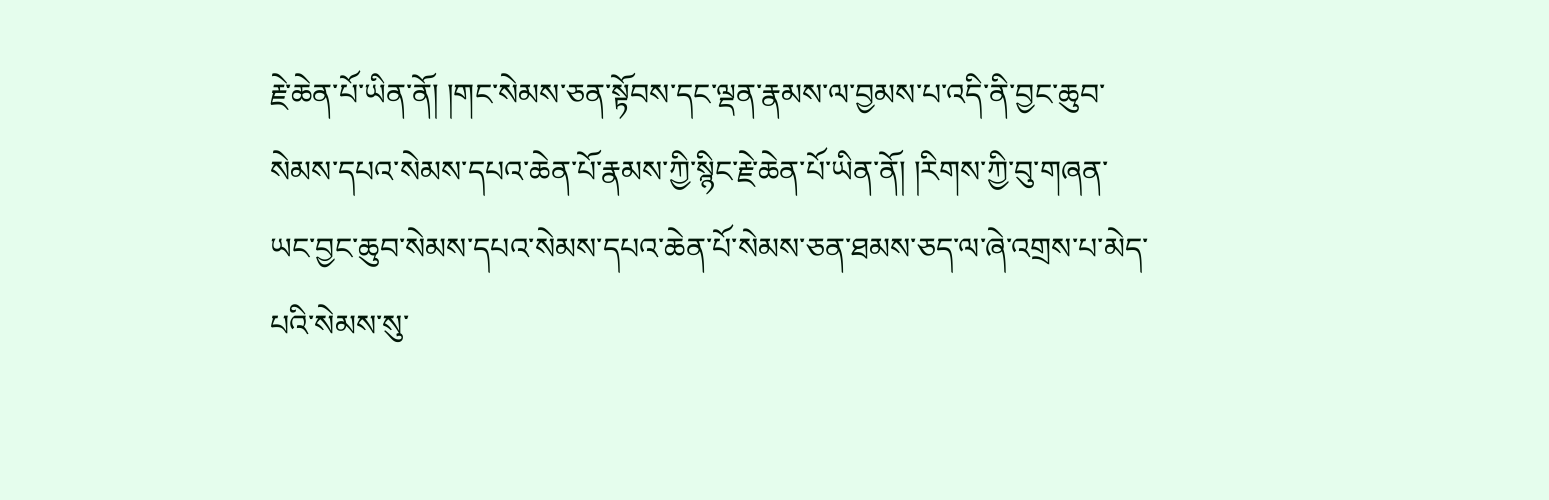རྗེ་ཆེན་པོ་ཡིན་ནོ། །གང་སེམས་ཅན་སྟོབས་དང་ལྡན་རྣམས་ལ་བྱམས་པ་འདི་ནི་བྱང་ཆུབ་སེམས་དཔའ་སེམས་དཔའ་ཆེན་པོ་རྣམས་ཀྱི་སྙིང་རྗེ་ཆེན་པོ་ཡིན་ནོ། །རིགས་ཀྱི་བུ་གཞན་ཡང་བྱང་ཆུབ་སེམས་དཔའ་སེམས་དཔའ་ཆེན་པོ་སེམས་ཅན་ཐམས་ཅད་ལ་ཞེ་འགྲས་པ་མེད་པའི་སེམས་སུ་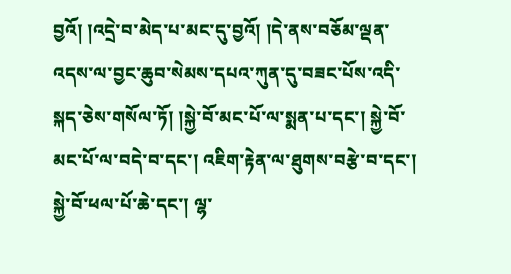བྱའོ། །འདྲེ་བ་མེད་པ་མང་དུ་བྱའོ། །དེ་ནས་བཅོམ་ལྡན་འདས་ལ་བྱང་ཆུབ་སེམས་དཔའ་ཀུན་དུ་བཟང་པོས་འདི་སྐད་ཅེས་གསོལ་ཏོ། །སྐྱེ་བོ་མང་པོ་ལ་སྨན་པ་དང་། སྐྱེ་བོ་མང་པོ་ལ་བདེ་བ་དང་། འཇིག་རྟེན་ལ་ཐུགས་བརྩེ་བ་དང་། སྐྱེ་བོ་ཕལ་པོ་ཆེ་དང་། ལྷ་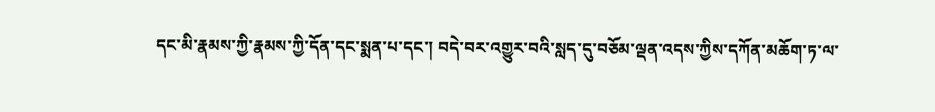དང་མི་རྣམས་ཀྱི་རྣམས་ཀྱི་དོན་དང་སྨན་པ་དང་། བདེ་བར་འགྱུར་བའི་སླད་དུ་བཅོམ་ལྡན་འདས་ཀྱིས་དཀོན་མཆོག་ཏ་ལ་